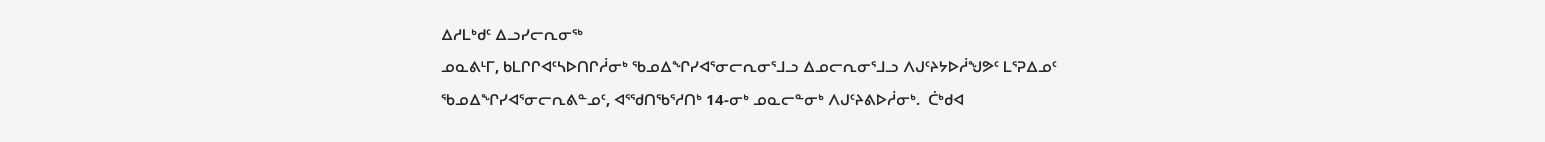ᐃᓱᒪᒃᑯᑦ ᐃᓗᓯᓕᕆᓂᖅ
ᓄᓇᕕᒻᒥ, ᑲᒪᒋᒋᐊᑦᓴᐅᑎᒋᓲᓂᒃ ᖃᓄᐃᖏᓯᐊᕐᓂᓕᕆᓂᕐᒧᓗ ᐃᓄᓕᕆᓂᕐᒧᓗ ᐱᒍᑦᔨᔭᐅᓲᖑᕗᑦ ᒪᕐᕈᐃᓄᑦ ᖃᓄᐃᖏᓯᐊᕐᓂᓕᕆᕕᓐᓄᑦ, ᐊᕐᖁᑎᖃᕐᓱᑎᒃ 14-ᓂᒃ ᓄᓇᓕᓐᓂᒃ ᐱᒍᑦᔨᕕᐅᓲᓂᒃ.  ᑖᒃᑯᐊ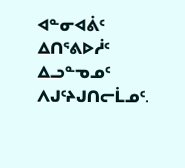ᐊᓐᓂᐊᕖᑦ ᐃᑎᕐᕕᐅᓲᑦ ᐃᓗᓐᓀᓄᑦ ᐱᒍᑦᔨᒍᑎᓕᒫᓄᑦ.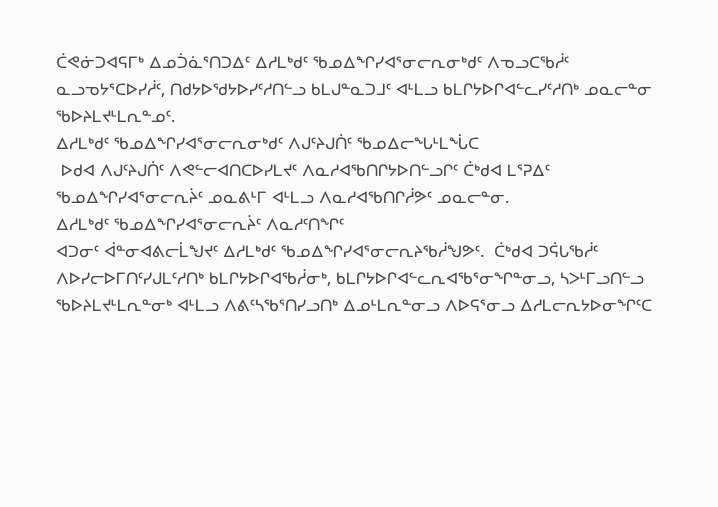ᑖᕙᓃᑐᐊᕋᒥᒃ ᐃᓄᑑᓈᕐᑎᑐᐃᑦ ᐃᓱᒪᒃᑯᑦ ᖃᓄᐃᖏᓯᐊᕐᓂᓕᕆᓂᒃᑯᑦ ᐱᓀᓗᑕᖃᓲᑦ ᓇᓗᓀᔭᕐᑕᐅᓯᓲᑦ, ᑎᑯᔭᐅᖁᔭᐅᓯᑦᓱᑎᓪᓗ ᑲᒪᒍᓐᓇᑐᒧᑦ ᐊᒻᒪᓗ ᑲᒪᒋᔭᐅᒋᐊᓪᓚᓯᑦᓱᑎᒃ ᓄᓇᓕᓐᓂ ᖃᐅᔨᒪᔪᒻᒪᕆᓐᓄᑦ.
ᐃᓱᒪᒃᑯᑦ ᖃᓄᐃᖏᓯᐊᕐᓂᓕᕆᓂᒃᑯᑦ ᐱᒍᑦᔨᒍᑏᑦ ᖃᓄᐃᓕᖓᒻᒪᖔᑕ
 ᐅᑯᐊ ᐱᒍᑦᔨᒍᑏᑦ ᐱᕙᓪᓕᐊᑎᑕᐅᓯᒪᔪᑦ ᐱᓇᓱᐊᖃᑎᒋᔭᐅᑎᓪᓗᒋᑦ ᑖᒃᑯᐊ ᒪᕐᕈᐃᑦ ᖃᓄᐃᖏᓯᐊᕐᓂᓕᕆᔩᑦ ᓄᓇᕕᒻᒥ ᐊᒻᒪᓗ ᐱᓇᓱᐊᖃᑎᒋᓲᕗᑦ ᓄᓇᓕᓐᓂ.
ᐃᓱᒪᒃᑯᑦ ᖃᓄᐃᖏᓯᐊᕐᓂᓕᕆᔩᑦ ᐱᓇᓱᑦᑎᖏᑦ
ᐊᑐᓂᑦ ᐋᓐᓂᐊᕕᓕᒫᖑᔪᑦ ᐃᓱᒪᒃᑯᑦ ᖃᓄᐃᖏᓯᐊᕐᓂᓕᕆᔨᖃᓲᖑᕗᑦ.  ᑖᒃᑯᐊ ᑐᕌᒐᖃᓲᑦ ᐱᐅᓯᓕᐅᒥᑎᑦᓯᒍᒪᑦᓱᑎᒃ ᑲᒪᒋᔭᐅᒋᐊᖃᓲᓂᒃ, ᑲᒪᒋᔭᐅᒋᐊᓪᓚᕆᐊᖃᕐᓂᖏᓐᓂᓗ, ᓴᐳᒻᒥᓗᑎᓪᓗ ᖃᐅᔨᒪᔪᒻᒪᕆᓐᓂᒃ ᐊᒻᒪᓗ ᐱᕕᑦᓴᖃᕐᑎᓯᓗᑎᒃ ᐃᓄᒻᒪᕆᓐᓂᓗ ᐱᐅᕋᕐᓂᓗ ᐃᓱᒪᓕᕆᔭᐅᓂᖏᑦᑕ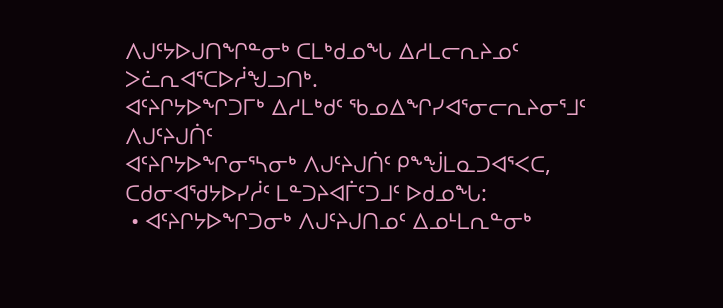ᐱᒍᑦᔭᐅᒍᑎᖏᓐᓂᒃ ᑕᒪᒃᑯᓄᖓ ᐃᓱᒪᓕᕆᔨᓄᑦ ᐳᓛᕆᐊᕐᑕᐅᓲᖑᓗᑎᒃ.
ᐊᑦᔨᒋᔭᐅᖏᑐᒥᒃ ᐃᓱᒪᒃᑯᑦ ᖃᓄᐃᖏᓯᐊᕐᓂᓕᕆᔨᓂᕐᒧᑦ ᐱᒍᑦᔨᒍᑏᑦ
ᐊᑦᔨᒋᔭᐅᖏᓂᕐᓴᓂᒃ ᐱᒍᑦᔨᒍᑏᑦ ᑭᖕᖒᒪᓇᑐᐊᕐᐸᑕ, ᑕᑯᓂᐊᖁᔭᐅᓯᓲᑦ ᒪᓐᑐᔨᐊᒦᑦᑐᒧᑦ ᐅᑯᓄᖓ:
 • ᐊᑦᔨᒋᔭᐅᖏᑐᓂᒃ ᐱᒍᑦᔨᒍᑎᓄᑦ ᐃᓄᒻᒪᕆᓐᓂᒃ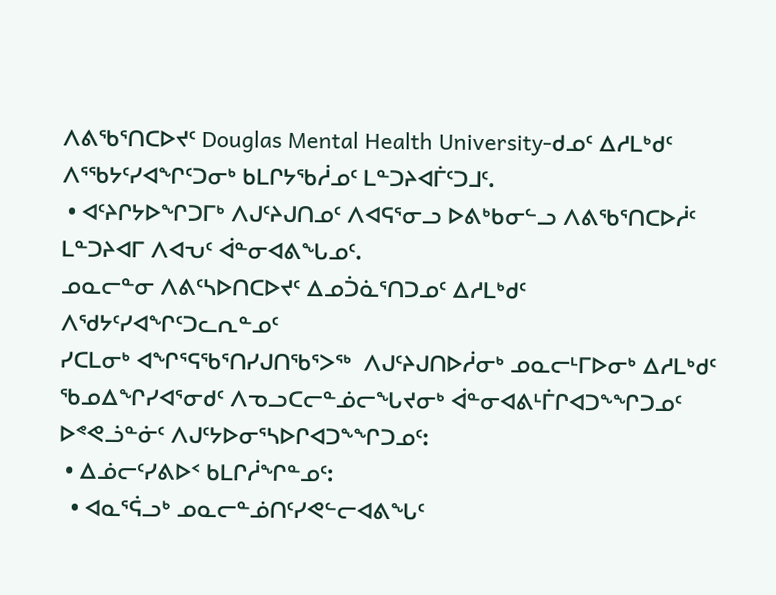ᐱᕕᖃᕐᑎᑕᐅᔪᑦ Douglas Mental Health University-ᑯᓄᑦ ᐃᓱᒪᒃᑯᑦ ᐱᕐᖃᔭᑦᓯᐊᖏᑦᑐᓂᒃ ᑲᒪᒋᔭᖃᓲᓄᑦ ᒪᓐᑐᔨᐊᒦᑦᑐᒧᑦ.
 • ᐊᑦᔨᒋᔭᐅᖏᑐᒥᒃ ᐱᒍᑦᔨᒍᑎᓄᑦ ᐱᐊᕋᕐᓂᓗ ᐅᕕᒃᑲᓂᓪᓗ ᐱᕕᖃᕐᑎᑕᐅᓲᑦ ᒪᓐᑐᔨᐊᒥ ᐱᐊᕃᑦ ᐋᓐᓂᐊᕕᖓᓄᑦ.
ᓄᓇᓕᓐᓂ ᐱᕕᑦᓴᐅᑎᑕᐅᔪᑦ ᐃᓄᑑᓈᕐᑎᑐᓄᑦ ᐃᓱᒪᒃᑯᑦ ᐱᖁᔭᑦᓯᐊᖏᑦᑐᓚᕆᓐᓄᑦ
ᓯᑕᒪᓂᒃ ᐊᖏᕐᕋᖃᕐᑎᓯᒍᑎᖃᕐᐳᖅ  ᐱᒍᑦᔨᒍᑎᐅᓲᓂᒃ ᓄᓇᓕᒻᒥᐅᓂᒃ ᐃᓱᒪᒃᑯᑦ ᖃᓄᐃᖏᓯᐊᕐᓂᑯᑦ ᐱᓀᓗᑕᓕᓐᓅᓕᖓᔪᓂᒃ ᐋᓐᓂᐊᕕᒻᒦᒋᐊᑐᖕᖏᑐᓄᑦ ᐅᕝᕙᓘᓐᓃᑦ ᐱᒍᑦᔭᐅᓂᕐᓴᐅᒋᐊᑐᖕᖏᑐᓄᑦ:
 • ᐃᓅᓕᑦᓯᕕᐅᑉ ᑲᒪᒋᓲᖏᓐᓄᑦ:
  • ᐊᓇᕐᕌᓗᒃ ᓄᓇᓕᓐᓅᑎᑦᓯᕙᓪᓕᐊᕕᖓᑦ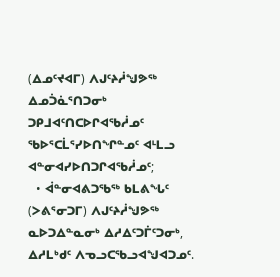(ᐃᓄᑦᔪᐊᒥ) ᐱᒍᑦᔨᓲᖑᕗᖅ ᐃᓄᑑᓈᕐᑎᑐᓂᒃ ᑐᑭᒧᐊᑦᑎᑕᐅᒋᐊᖃᓲᓄᑦ ᖃᐅᕐᑕᒫᕐᓯᐅᑎᖏᓐᓄᑦ ᐊᒻᒪᓗ ᐊᓐᓂᐊᓯᐅᑎᑐᒋᐊᖃᓲᓄᑦ;
  • ᐋᓐᓂᐊᕕᑐᖃᖅ ᑲᒪᕕᖓᑦ (ᐳᕕᕐᓂᑐᒥ) ᐱᒍᑦᔨᓲᖑᕗᖅ ᓇᐅᑐᐃᓐᓇᓂᒃ ᐃᓱᐃᑦᑐᒦᑦᑐᓂᒃ, ᐃᓱᒪᒃᑯᑦ ᐱᓀᓗᑕᖃᓗᐊᖑᐊᑐᓄᑦ.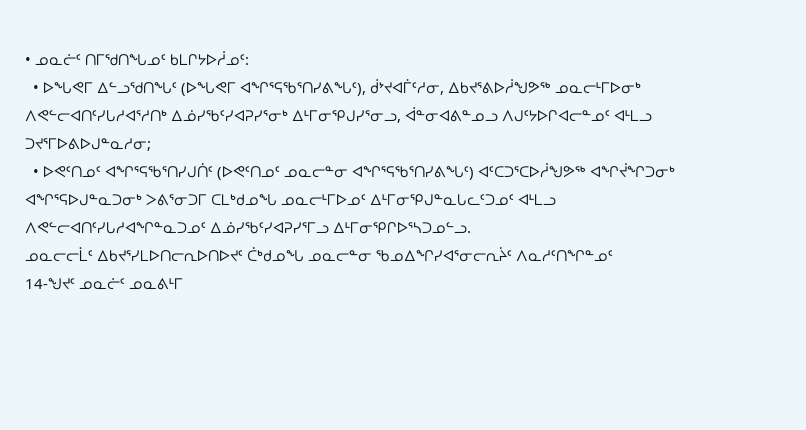• ᓄᓇᓖᑦ ᑎᒥᖁᑎᖓᓄᑦ ᑲᒪᒋᔭᐅᓲᓄᑦ:
  • ᐅᖓᕙᒥ ᐃᓪᓗᖁᑎᖓᑦ (ᐅᖓᕙᒥ ᐊᖏᕐᕋᖃᕐᑎᓯᕕᖓᑦ), ᑰᔾᔪᐊᒦᑦᓱᓂ, ᐃᑲᔪᕐᕕᐅᓲᖑᕗᖅ ᓄᓇᓕᒻᒥᐅᓂᒃ ᐱᕙᓪᓕᐊᑎᑦᓯᒐᓱᐊᕐᓱᑎᒃ ᐃᓅᓯᖃᑦᓯᐊᕈᓯᕐᓂᒃ ᐃᒻᒥᓂᕿᒍᓯᕐᓂᓗ, ᐋᓐᓂᐊᕕᓐᓄᓗ ᐱᒍᑦᔭᐅᒋᐊᓕᓐᓄᑦ ᐊᒻᒪᓗ ᑐᔪᕐᒥᐅᕕᐅᒍᓐᓇᓱᓂ;
  • ᐅᕙᑦᑎᓄᑦ ᐊᖏᕐᕋᖃᕐᑎᓯᒍᑏᑦ (ᐅᕙᑦᑎᓄᑦ ᓄᓇᓕᓐᓂ ᐊᖏᕐᕋᖃᕐᑎᓯᕕᖓᑦ) ᐊᑦᑕᑐᕐᑕᐅᓲᖑᕗᖅ ᐊᖏᔫᖏᑐᓂᒃ ᐊᖏᕐᕋᐅᒍᓐᓇᑐᓂᒃ ᐳᕕᕐᓂᑐᒥ ᑕᒪᒃᑯᓄᖓ ᓄᓇᓕᒻᒥᐅᓄᑦ ᐃᒻᒥᓂᕿᒍᓐᓇᒐᓚᑦᑐᓄᑦ ᐊᒻᒪᓗ ᐱᕙᓪᓕᐊᑎᑦᓯᒐᓱᐊᖏᓐᓇᑐᓄᑦ ᐃᓅᓯᖃᑦᓯᐊᕈᓯᕐᒥᓗ ᐃᒻᒥᓂᕿᒋᐅᕐᓴᑐᓄᓪᓗ.
ᓄᓇᓕᓕᒫᑦ ᐃᑲᔪᕐᓯᒪᐅᑎᓕᕆᐅᑎᐅᔪᑦ ᑖᒃᑯᓄᖓ ᓄᓇᓕᓐᓂ ᖃᓄᐃᖏᓯᐊᕐᓂᓕᕆᔩᑦ ᐱᓇᓱᑦᑎᖏᓐᓄᑦ
14-ᖑᔪᑦ ᓄᓇᓖᑦ ᓄᓇᕕᒻᒥ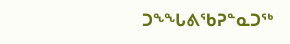ᑐᖕᖓᕕᖃᕈᓐᓇᑐᖅ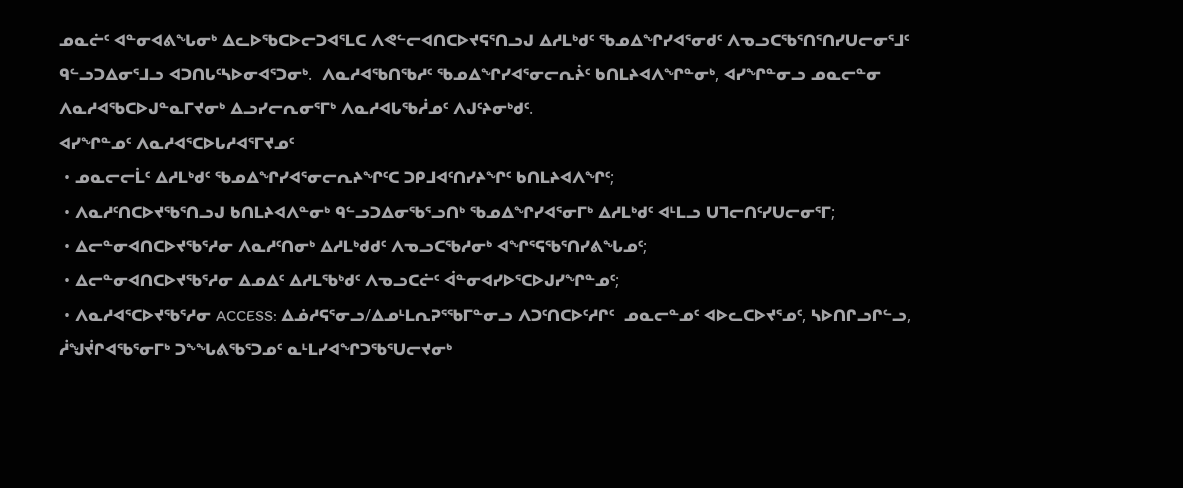ᓄᓇᓖᑦ ᐊᓐᓂᐊᕕᖓᓂᒃ ᐃᓚᐅᖃᑕᐅᓕᑐᐊᕐᒪᑕ ᐱᕙᓪᓕᐊᑎᑕᐅᔪᕋᕐᑎᓗᒍ ᐃᓱᒪᒃᑯᑦ ᖃᓄᐃᖏᓯᐊᕐᓂᑯᑦ ᐱᓀᓗᑕᖃᕐᑎᕐᑎᓯᑌᓕᓂᕐᒧᑦ ᑫᓪᓗᑐᐃᓂᕐᒧᓗ ᐊᑐᑎᒐᑦᓴᐅᓂᐊᕐᑐᓂᒃ.  ᐱᓇᓱᐊᖃᑎᖃᓱᑦ ᖃᓄᐃᖏᓯᐊᕐᓂᓕᕆᔩᑦ ᑲᑎᒪᔨᐊᐱᖏᓐᓂᒃ, ᐊᓯᖏᓐᓂᓗ ᓄᓇᓕᓐᓂ ᐱᓇᓱᐊᖃᑕᐅᒍᓐᓇᒥᔪᓂᒃ ᐃᓗᓯᓕᕆᓂᕐᒥᒃ ᐱᓇᓱᐊᒐᖃᓲᓄᑦ ᐱᒍᑦᔨᓂᒃᑯᑦ.
ᐊᓯᖏᓐᓄᑦ ᐱᓇᓱᐊᕐᑕᐅᒐᓱᐊᕐᒥᔪᓄᑦ
 • ᓄᓇᓕᓕᒫᑦ ᐃᓱᒪᒃᑯᑦ ᖃᓄᐃᖏᓯᐊᕐᓂᓕᕆᔨᖏᑦᑕ ᑐᑭᒧᐊᑦᑎᓯᔨᖏᑦ ᑲᑎᒪᔨᐊᐱᖏᑦ;
 • ᐱᓇᓱᑦᑎᑕᐅᔪᖃᕐᑎᓗᒍ ᑲᑎᒪᔨᐊᐱᓐᓂᒃ ᑫᓪᓗᑐᐃᓂᖃᕐᓗᑎᒃ ᖃᓄᐃᖏᓯᐊᕐᓂᒥᒃ ᐃᓱᒪᒃᑯᑦ ᐊᒻᒪᓗ ᑌᒣᓕᑎᑦᓯᑌᓕᓂᕐᒥ;
 • ᐃᓕᓐᓂᐊᑎᑕᐅᔪᖃᕐᓱᓂ ᐱᓇᓱᑦᑎᓂᒃ ᐃᓱᒪᒃᑯᑯᑦ ᐱᓀᓗᑕᖃᓱᓂᒃ ᐊᖏᕐᕋᖃᕐᑎᓯᕕᖓᓄᑦ;
 • ᐃᓕᓐᓂᐊᑎᑕᐅᔪᖃᕐᓱᓂ ᐃᓄᐃᑦ ᐃᓱᒪᖃᒃᑯᑦ ᐱᓀᓗᑕᓖᑦ ᐋᓐᓂᐊᓯᐅᕐᑕᐅᒍᓯᖏᓐᓄᑦ;
 • ᐱᓇᓱᐊᕐᑕᐅᔪᖃᕐᓱᓂ ACCESS: ᐃᓅᓱᕋᕐᓂᓗ/ᐃᓄᒻᒪᕆᕈᕐᖃᒥᓐᓂᓗ ᐱᑐᑦᑎᑕᐅᑦᓱᒋᑦ  ᓄᓇᓕᓐᓄᑦ ᐊᐅᓚᑕᐅᔪᕐᓄᑦ, ᓴᐅᑎᒋᓗᒋᓪᓗ, ᓲᖑᔫᒋᐊᖃᕐᓂᒥᒃ ᑐᖕᖓᕕᖃᕐᑐᓄᑦ ᓇᒻᒪᓯᐊᖏᑐᖃᕐᑌᓕᔪᓂᒃ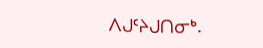ᐱᒍᑦᔨᒍᑎᓂᒃ.